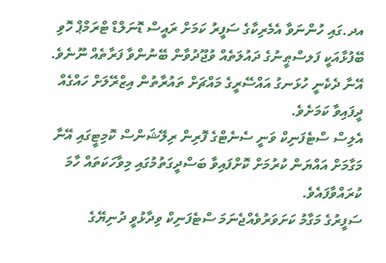އދ.ގައި ހުންނަވާ އެމެރިކާގެ ސަފީރު ކަމަށް ރައީސް ޑޮނަލްޑް ޓްރަމްޕް ހޮވި ބޭފުޅާއަކީ ފަލސްޠީނުގެ ދައުލަތެއް ވުޖޫދުވާން ބޭނުންވާ ފަރާތެއް ނޫނެވެ. އޭނާ ދެކެނީ ހުޅަނގު އައްސޭރީގެ މައްޗަށް ތައުރާތުން އިޒްރޭލަށް ހައްގެއް ދީފައިވާ ކަމަށެވެ.
އެލިސް ސްޓެފަނިކް ވަނީ ސެނެޓްގެ ފޮރިން ރިލޭޝަންސް ކޮމިޓީގައި އޭނާ މަގާމަށް އައްޔަން ކުރުމަށް ކޮށްފައިވާ ބަސްދީގަތުމުގައި މިވާހަކަތައް ހާމަ ކުރައްވާފައެވެ.
ސަފީރުގެ މަގާމު ކަށަވަރުވެއްޖެނަމަ ސްޓެފަނިކް ވިދާޅުވީ ދުނިޔޭގެ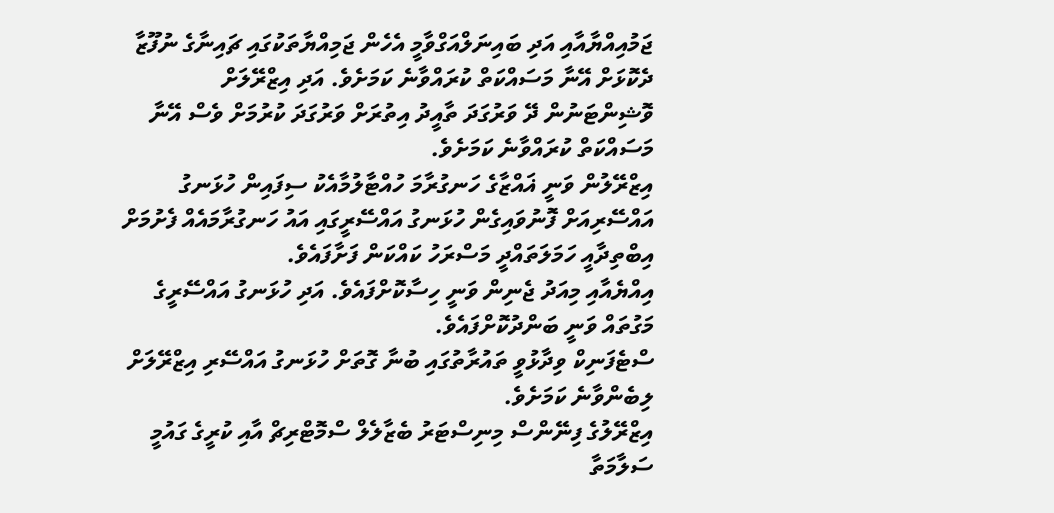ޖަމުއިއްޔާއާއި އަދި ބައިނަލްއަގްވާމީ އެހެން ޖަމިއްޔާތަކުގައި ޗައިނާގެ ނުފޫޒާ ދެކޮޅަށް އޭނާ މަސައްކަތް ކުރައްވާނެ ކަމަށެވެ. އަދި އިޒްރޭލަށް ވޮޝިންޓަނުން ދޭ ވަރުގަދަ ތާއީދު އިތުރަށް ވަރުގަދަ ކުރުމަށް ވެސް އޭނާ މަސައްކަތް ކުރައްވާނެ ކަމަށެވެ.
އިޒްރޭލުން ވަނީ ޣައްޒާގެ ހަނގުރާމަ ހުއްޓާލުމާއެކު ސިފައިން ހުޅަނގު އައްސޭރިއަށް ފޮނުވައިގެން ހުޅަނގު އައްސޭރީގައި އައު ހަނގުރާމައެއް ފެށުމަށް އިބްތިދާއީ ހަމަލަތައްދީ މަސްރަހު ކައްކަން ފަށާފައެވެ.
އިއްޔެއާއި މިއަދު ޖެނިން ވަނީ ހިސާކޮށްފައެވެ. އަދި ހުޅަނގު އައްސޭރީގެ މަގުތައް ވަނީ ބަންދުކޮށްފައެވެ.
ސްޓެފަނިކް ވިދާޅުވީ ތައުރާތުގައި ބުނާ ގޮތަށް ހުޅަނގު އައްސޭރި އިޒްރޭލަށް ލިބެންވާނެ ކަމަށެވެ.
އިޒްރޭލުގެ ފިނޭންސް މިނިސްޓަރު ބެޒާލެލް ސްމޮޓްރިޗް އާއި ކުރީގެ ގައުމީ ސަލާމަތާ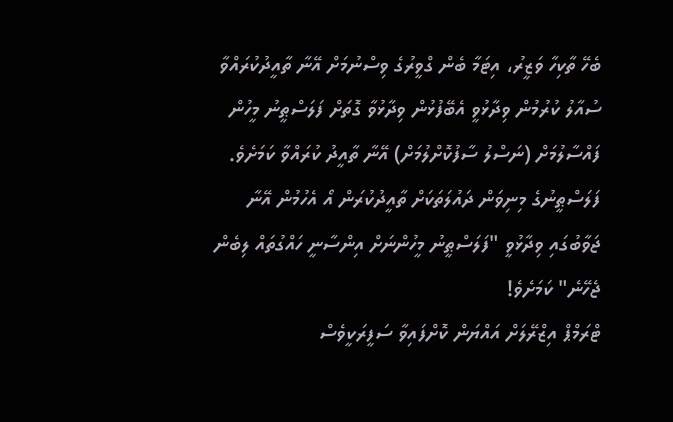ބެހޭ ތާކިހާ ވަޒީރު، އިޓަމާ ބެން ގްވީރުގެ ވިސްނުމަށް އޭނާ ތާއީދުކުރައްވާ ސުއާލު ކުރުމުން ވިދާޅުވީ އެބޭފުޅުން ވިދާޅުވާ ގޮތަށް ފަލަސްޠީނު މީހުން ފައްސާލުމަށް (ނަސްލު ސާފުކޮށްލުމަށް) އޭނާ ތާއީދު ކުރައްވާ ކަމަށެވެ.
ފަލަސްޠީނުގެ މިނިވަން ދައުލަތަކަށް ތާއީދުކުރަން އޯ އެހުމުން އޭނާ ޖަވާބުގައި ވިދާޅުވީ "ފަލަސްޠީނު މީހުންނަށް އިންސާނީ ހައްގުތައް ލިބެން ޖެހޭނެ" ކަމަށެވެ!
ޓްރަމްޕް އިޒްރޭލަށް އައްޔަން ކޮށްފައިވާ ސަފީރަކީވެސް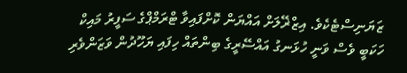ޒަޔަނިސްޓެކެވެ. އިޒްޜޭލަށް އައްޔަން ކޮށްފައިވާ ޓްރަމްޕްގެ ސަފީރު މައިކް ހަކަބީ ވެސް ވަނީ ހުޅަނގު އައްސޭރީގެ ބިންތައް ހިފައި ޔަހޫދުން ވަޒަންވެރި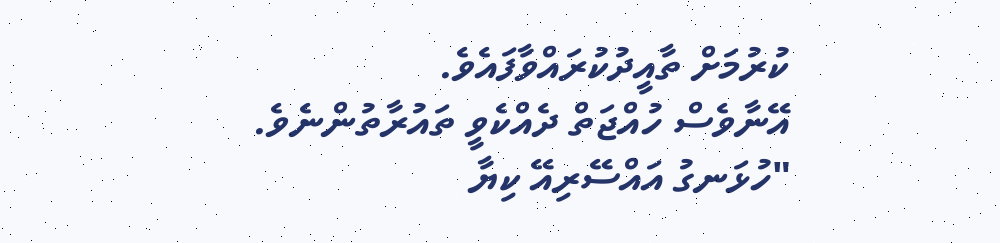ކުރުމަށް ތާއީދުކުރައްވާފައެވެ.
އޭނާވެސް ހުއްޖަތް ދެއްކެވީ ތައުރާތުންނެވެ.
"ހުޅަނގު އައްސޭރިއޭ ކިޔާ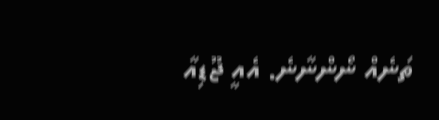ތަނެއް ނޯންނާނެ. އެއީ ޖޫޑިއާ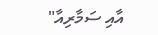އާއި ސަމާރިއާ"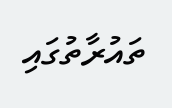ތައުރާތުގައި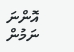އޮންނަ ނަމުން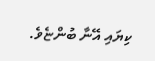ކިޔައި އޭނާ ބުންޏެވެ.